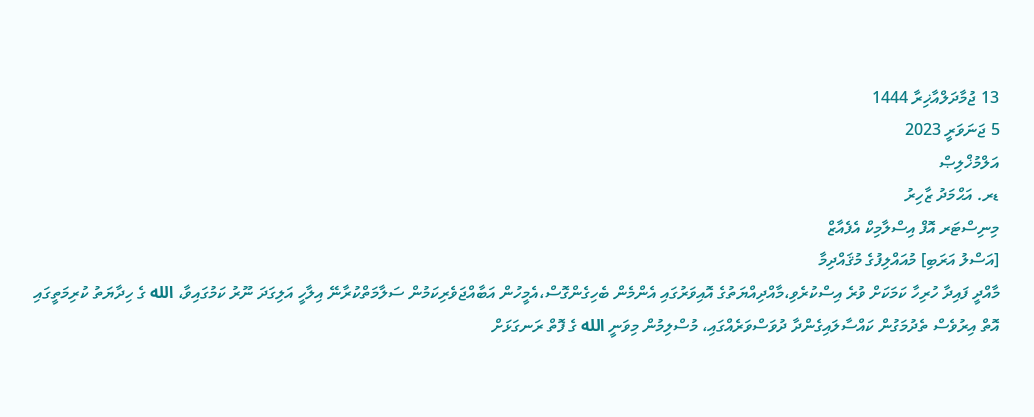13 ޖުމާދަލްއާޚިރާ 1444
5 ޖަނަވަރީ 2023
އަލްމުޚްލިޞް
ޑރ. އަޙްމަދު ޒާހިރު
މިނިސްޓަރ އޮފް އިސްލާމިކް އެފެއާޒް
[އަސްލު އަރަބި] މުއައްލިފުގެ މުޤައްދިމާ
މާއްދީ ފައިދާ ހުރިހާ ކަމަކަށް ވުރެ އިސްކުރެވި،މާއްދިއްޔަތުގެ އޮއިވަރުގައި އެންމެން ބެހިގެންގޮސް،އެމީހުން އަބާއްޖަވެރިކަމުން ސަލާމަތްކުރާނޭ އިލާހީ އަލިގަދަ ނޫރު ކަމުގައިވާ، الله ގެ ހިދާޔަތު ކުރިމަތީގައި އޮތް އިރުވެސް ތެދުމަގުން ކައްސާލައިގެންދާ ދުވަސްވަރެއްގައި، މުސްލިމުން މިވަނީ الله ގެ ފޮތް ރަނގަޅަށް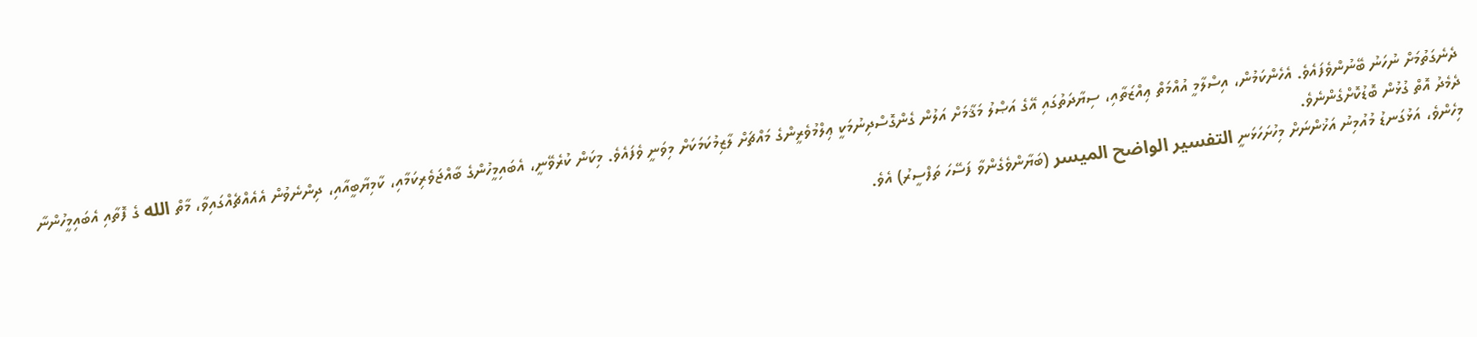ދެނެގަތުމަށް ނުހަނު ބޭނުންވެފައެވެ. އެހެންކަމުން، އިސްލާމީ އުއްމަތް ޢިއްޒަތާއި، ސިޔާދަތުގައި އޭގެ އަޞްލު މަޤާމަށް އަލުން ގެންގޮސްދިނުމަކީ ޢިލްމުވެރީންގެ މައްޗަށް ލާޒިމުކަމަކަށް މިވަނީ ވެފައެވެ. މިކަން ކުރެވޭނީ، އެބައިމީހުންގެ ބާއްޖަވެރިކަމާއި، ކާމިޔާބީއާއި، ދިންނެވުން އެއެއްޗެއްގައިވާ، މާތް الله ގެ ފޮތާއި އެބައިމީހުންނާ ދެމެދު އޮތް ގުޅުން ބޮޑުކޮށްގެންނެވެ.
މިހެންވެ، އަޅުގަނޑު މުއުމިނު އަޚުންނަށް މިހުށަހަޅަނީ التفسير الواضح الميسر (ބަޔާންވެގެންވާ ފަސޭހަ ތަފްސީރު) އެވެ.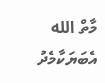މާތް الله އެބަޔަކާމެދު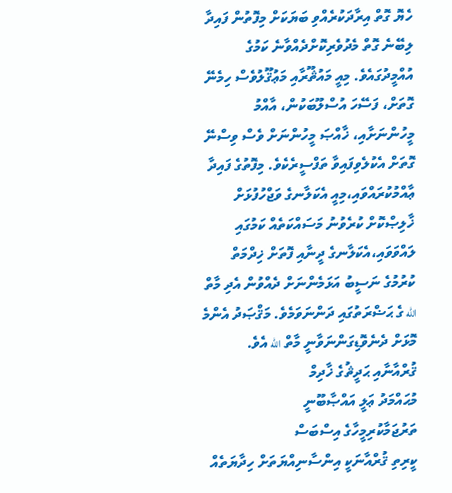ހެޔޮ ގޮތް އިރާދަކުރެއްވި ބަޔަކަށް މިފޮތުން ފައިދާ ލިބޭނެ ގޮތް މެދުވެރިކޮށްދެއްވާނެ ކަމުގެ އުއްމީދުގައެވެ. މިއީ މައުޘޫރާއި މަޢުޤޫލުވެސް ހިމެނޭ ގޮތަށް، ފަސޭހަ އުސްލޫބަކުން، އާއްމު މީހުންނަށާއި، ޚާއްޞަ މީހުންނަށް ވެސް ވިސްނޭ ގޮތަށް އެކުލެވިފައިވާ ތަފްސީރެކެވެ. މިފޮތުގެ ފައިދާ ޢާއްމުކުރައްވައި،މިއީ އެކަލާނގެ ވަޖްހުފުޅަށް ޚާލިޞްކޮށް ކުރެވުނު މަސައްކަތެއް ކަމުގައި ލައްވަވައި،އެކަލާނގެ ދީނާއި ފޮތަށް ޚިދްމަތް ކުރުމުގެ ނަސީބު އަޅަމެންނަށް ދެއްވުން އެދި މާތް الله ގެ ޙަޟްރަތުގައި ދަންނަވަމެވެ. މަޤްޞަދު އެންމެ މޮޅަށް ދެނެވޮޑިގަންނަވާނީ މާތް الله އެވެ.
ޤުރްއާނާއި ޙަދީޘުގެ ޚާދިމް
މުޙައްމަދު ޢަލީ އައްޞާބޫނީ
ތަރުޖަމާކުރިމީހާގެ އިސްބަސް
ކީރިތި ޤުރްއާނަކީ އިންސާނިއްޔަތަށް ހިދާޔަތެއް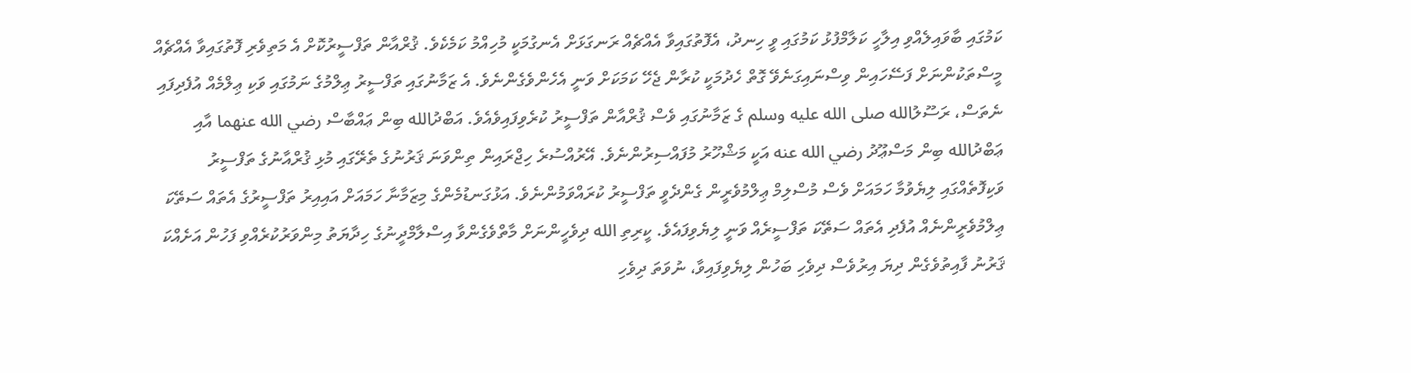ކަމުގައި ބާވައިލެއްވި އިލާހީ ކަލާމްފުޅު ކަމުގައި ވީ ހިނދު، އެފޮތުގައިވާ އެއްޗެއް ރަނގަޅަށް އެނގުމަކީ މުހިއްމު ކަމެކެވެ. ޤުރްއާން ތަފްސީރުކޮށް އެ މަތިވެރި ފޮތުގައިވާ އެއްޗެއް މީސްތަކުންނަށް ފަސޭހައިން ވިސްނައިގަނެވޭ ގޮތް ހެދުމަކީ ކުރާން ޖެހޭ ކަމަކަށް ވަނީ އެހެންވެގެންނެވެ. އެ ޒަމާނުގައި ތަފްސީރު ޢިލްމުގެ ނަމުގައި ވަކި ޢިލްމެއް އުފެދިފައި ނެތަސް، ރަސޫލުالله صلى الله عليه وسلم ގެ ޒަމާނުގައި ވެސް ޤުރްއާން ތަފްސީރު ކުރެވިފައިވެއެވެ. އަބްދުالله ބިން ޢައްބާސް رضي الله عنهما އާއި ޢަބްދުالله ބިން މަސްޢޫދު رضي الله عنه އަކީ މަޝްހޫރު މުފައްސިރުންނެވެ. އޭރުއްސުރެ ހިޖްރައިން ތިންވަނަ ޤަރުނުގެ ތެރޭގައި މުޅި ޤުރްއާނުގެ ތަފްސީރު ވަކިފޮތެއްގައި ލިޔެވުމާ ހަމައަށް ވެސް މުސްލިމް ޢިލްމުވެރީން ގެންދެވީ ތަފްސީރު ކުރައްވަމުންނެވެ. އަޅުގަނޑުމެންގެ މިޒަމާނާ ހަމައަށް އައިއިރު ތަފްސީރުގެ އެތައް ސަތޭކަ ޢިލްމުވެރީންނެއް އުފެދި އެތައް ސަތޭކަ ތަފްސީރެއް ވަނީ ލިޔެވިފައެވެ. ކީރިތި الله ދިވެހީންނަށް މާތްވެގެންވާ އިސްލާމްދީނުގެ ހިދާޔަތު މިންވަރުކުރެއްވި ފަހުން އަށެއްކަ ޤަރުނު ފާއިތުވެގެން ދިޔަ އިރުވެސް ދިވެހި ބަހުން ލިޔެވިފައިވާ، ނުވަތަ ދިވެހި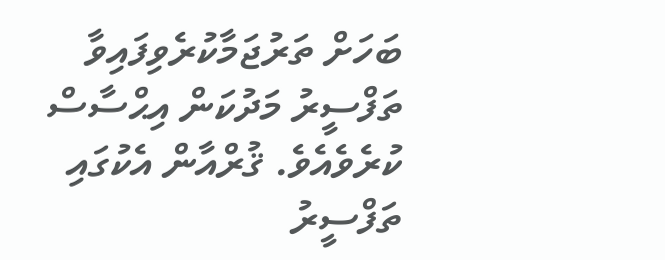ބަހަށް ތަރުޖަމާކުރެވިފައިވާ ތަފްސީރު މަދުކަން އިޙްސާސް ކުރެވެއެވެ. ޤުރްއާން އެކުގައި ތަފްސީރު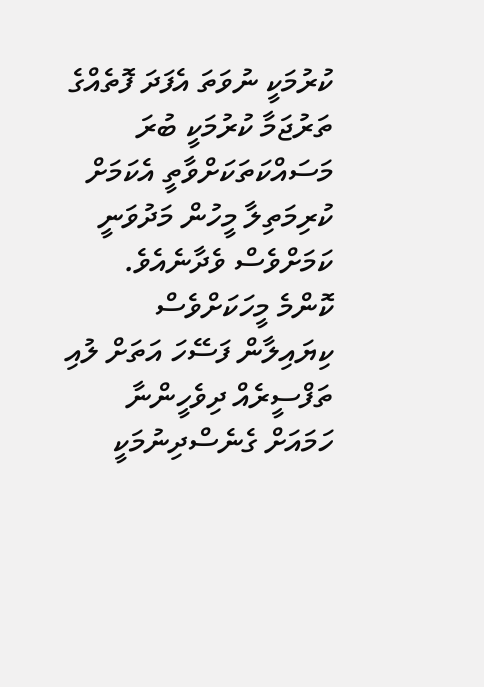ކުރުމަކީ ނުވަތަ އެފަދަ ފޮތެއްގެ ތަރުޖަމާ ކުރުމަކީ ބުރަ މަސައްކަތަކަށްވާތީ އެކަމަށް ކުރިމަތިލާ މީހުން މަދުވަނީ ކަމަށްވެސް ވެދާނެއެވެ.
ކޮންމެ މީހަކަށްވެސް ކިޔައިލާން ފަސޭހަ އަތަށް ލުއި ތަފްސީރެއް ދިވެހީންނާ ހަމައަށް ގެނެސްދިނުމަކީ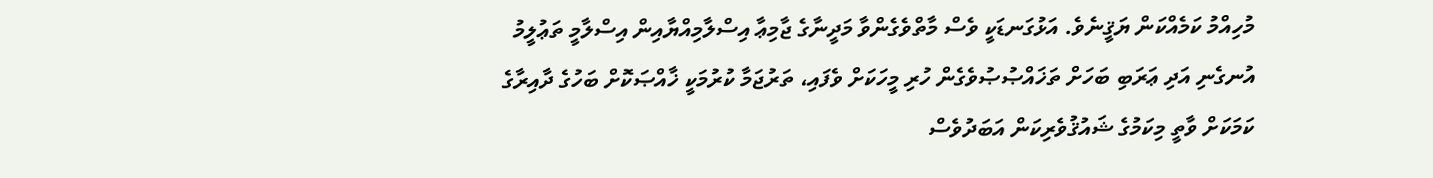މުހިއްމު ކަމެއްކަން ޔަޤީނެވެ. އަޅުގަނޑަކީ ވެސް މާތްވެގެންވާ މަދީނާގެ ޖާމިޢާ އިސްލާމިއްޔާއިން އިސްލާމީ ތަޢުލީމު އުނގެނި އަދި ޢަރަބި ބަހަށް ތަޚައްޞުޞުވެގެން ހުރި މީހަކަށް ވެފައި، ތަރުޖަމާ ކުރުމަކީ ޚާއްޞަކޮށް ބަހުގެ ދާއިރާގެ ކަމަކަށް ވާތީ މިކަމުގެ ޝައުޤުވެރިކަން އަބަދުވެސް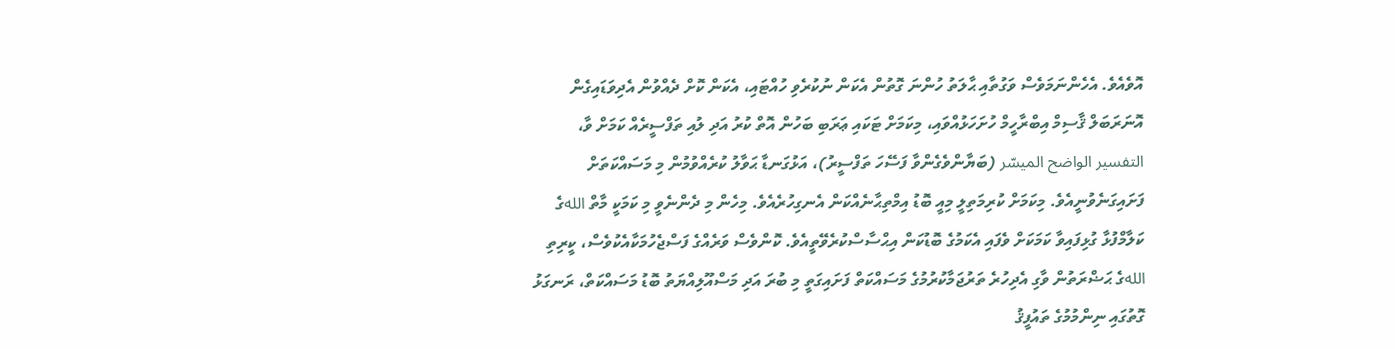އޮވެއެވެ. އެހެންނަމަވެސް ވަގުތާއި ޙާލަތު ހުންނަ ގޮތުން އެކަން ނުކުރެވި ހުއްޓައި، އެކަން ކޮށް ދެއްވުން އެދިވަޑައިގެން އޮނަރަބަލް ޤާސިމް އިބްރާހީމް ހުށަހަޅުއްވައި، މިކަމަށް ޓަކައި ޢަރަބި ބަހުން އޮތް ކުރު އަދި ލުއި ތަފްސީރެއް ކަމަށް ވާ، التفسير الواضح الميسّر (ބަޔާންވެގެންވާ ފަސޭހަ ތަފްސީރު)، އަޅުގަނޑާ ޙަވާލު ކުރެއްވުމުން މި މަސައްކަތަށް ފަށައިގަނެވުނީއެވެ. މިކަމަށް ކުރިމަތިލީ މިއީ ބޮޑު އިމްތިޙާނެއްކަން އެނގިހުރެއެވެ. މިހެން މި ދެންނެވީ މި ކަމަކީ މާތް اللهގެ ކަލާމްފުޅާ ގުޅިފައިވާ ކަމަކަށް ވެފައި އެކަމުގެ ބޮޑުކަން އިޙްސާސްކުރެވޭތީއެވެ. ކޮންވެސް ވަރެއްގެ ފަސްޖެހުމަކާއެކުވެސް، ކީރިތި اللهގެ ޙަޟްރަތުން ވާގި އެދިހުރެ ތަރުޖަމާކުރުމުގެ މަސައްކަތް ފަށައިގަތީ މި ބުރަ އަދި މަސްއޫލިއްޔަތު ބޮޑު މަސައްކަތް، ރަނގަޅު ގޮތުގައި ނިންމުމުގެ ތައުފީޤު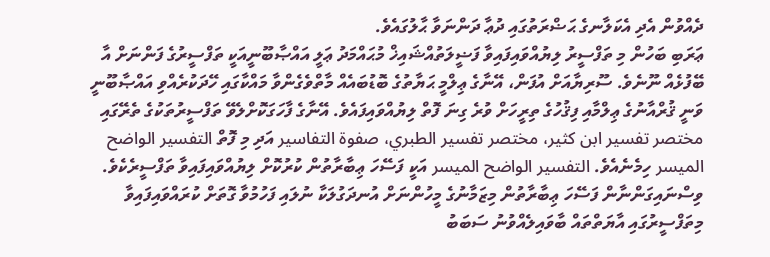ދެއްވުން އެދި އެކަލާނގެ ޙަޟްރަތުގައި ދުޢާ ދަންނަވާ ޙާލުގައެވެ.
ޢަރަބި ބަހުން މި ތަފްސީރު ލިޔުއްވައިފައިވާ ފަޟީލަތުއްޝައިޚް މުޙައްމަދު ޢަލީ އައްޞާބޫނީއަކީ ތަފްސީރުގެ ފަންނަށް އާ ބޭފުޅެއް ނޫނެވެ. ސޫރިޔާއަށް އުފަން، އޭނާގެ ޢިލްމީ ޙަޔާތުގެ ބޮޑުބައެއް މާތްވެގެންވާ މައްކާގައި ހޭދަކުރެއްވި އައްޞާބޫނީ ވަނީ ޤުރްއާނުގެ ޢިލްމާއި ފިޤުހުގެ ތިރީހަށް ވުރެ ގިނަ ފޮތް ލިޔުއްވައިފައެވެ. އޭނާގެ ފާހަގަކޮށްލެވޭ ތަފްސީރުތަކުގެ ތެރޭގައި مختصر تفسير ابن كثير، مختصر تفسير الطبري، صفوة التفاسير އަދި މި ފޮތް التفسير الواضح الميسر ހިމެނެއެވެ. التفسير الواضح الميسر އަކީ ފަސޭހަ ޢިބާރާތުން ކުރުކޮށް ލިޔުއްވައިފައިވާ ތަފްސީރެކެވެ. ވިސްނައިގަންނާން ފަސޭހަ ޢިބާރާތުން މިޒަމާނުގެ މީހުންނަށް އުނދަގުލަކާ ނުލައި ފަހުމުވާ ގޮތަށް ކުރައްވައިފައިވާ މިތަފްސީރުގައި އާޔަތްތައް ބާވައިލެއްވުނު ސަބަބު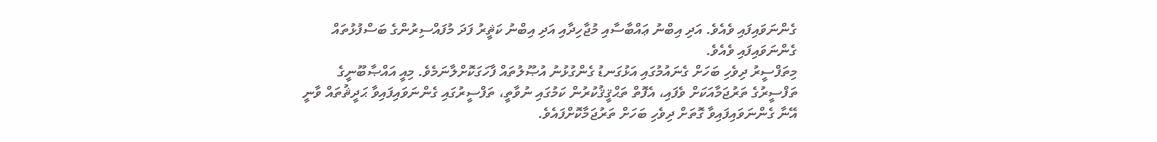ގެންނަވައިފައި ވެއެވެ. އަދި އިބްނު ޢައްބާސާއި މުޖާހިދާއި އަދި އިބްނު ކަޘީރު ފަދަ މުފައްސިރުންގެ ބަސްފުޅުތައް ގެންނަވައިފައި ވެއެވެ.
މިތަފްސީރު ދިވެހި ބަހަށް ގެނައުމުގައި އަޅުގަނޑު ގެންގުޅުނު އުޞޫލުތައް ފާހަގަކޮށްލާނަމެވެ. މިއީ އައްޞާބޫނީގެ ތަފްސީރުގެ ތަރުޖަމާއަކަށް ވެފައި، އެފޮތް ތަޙްޤީޤުކުރުން ކަމުގައި ނުވާތީ، ތަފްސީރުގައި ގެންނަވައިފައިވާ ޙަދީޘުތައް ވާނީ އޭނާ ގެންނަވައިފައިވާ ގޮތަށް ދިވެހި ބަހަށް ތަރުޖަމާކޮށްފައެވެ.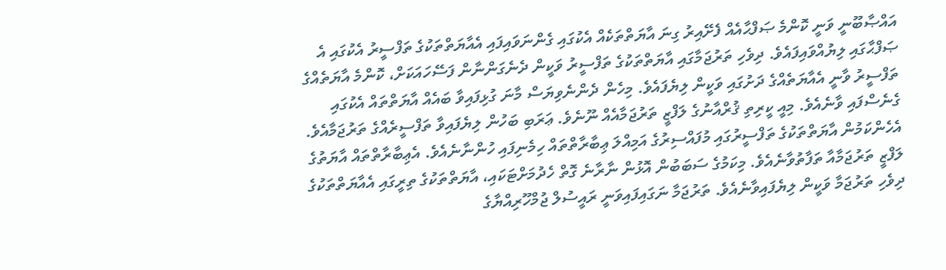އައްޞާބޫނީ ވަނީ ކޮންމެ ޞަފްޙާއެއް ފެށޭއިރު ގިނަ އާޔަތްތަކެއް އެކުގައި ގެންނަވައިފައި އެއާޔަތްތަކުގެ ތަފްސީރު އެކުގައި އެ ޞަފްޙާގައި ލިޔުއްވައިފައެވެ. ދިވެހި ތަރުޖަމާގައި އާޔަތްތަކުގެ ތަފްސީރު ވަކީން ދެނެގަންނާން ފަސޭހައަކަށް، ކޮންމެ އާޔަތެއްގެ ތަފްސީރު ވާނީ އެއާޔަތެއްގެ ދަށުގައި ވަކީން ލިޔެފައެވެ. މިހެން ދެންނެވިޔަސް މާނަ ގުޅިފައިވާ ބައެއް އާޔަތްތައް އެކުގައި ގެނެސްފައި ވާނެއެވެ. މިއީ ކީރިތި ޤުރްއާނުގެ ލަފްޒީ ތަރުޖަމާއެއް ނޫނެވެ. ޢަރަބި ބަހުން ލިޔެފައިވާ ތަފްސީރެއްގެ ތަރުޖަމާއެވެ. އެހެންކަމުން އާޔަތްތަކުގެ ތަފްސީރުގައި މުފައްސިރުގެ އަމިއްލަ ޢިބާރާތްތައް ހިމެނިފައި ހުންނާނެއެވެ. އެޢިބާރާތްތައް އާޔަތުގެ ލަފްޒީ ތަރުޖަމާއާ ތަފާތުވާނެއެވެ. މިކަމުގެ ސަބަބުން އޮޅުން ނާރާނެ ގޮތް ހެދުމަށްޓަކައި، އާޔަތްތަކުގެ ތިރީގައި އެއާޔަތްތަކުގެ ދިވެހި ތަރުޖަމާ ވަކީން ލިޔެފައިވާނެއެވެ. ތަރުޖަމާ ނަގައިފައިވަނީ ރައީސުލް ޖުމްހޫރިއްޔާގެ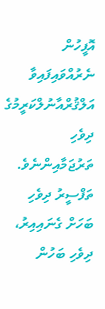އޮފީހުން ނެރުއްވައިފައިވާ އަލްޤުރްއާނުލްކަރީމުގެ ދިވެހި ތަރުޖަމާއިންނެވެ. ތަފްސީރު ދިވެހި ބަހަށް ގެނައިއިރު، ދިވެހި ބަހުން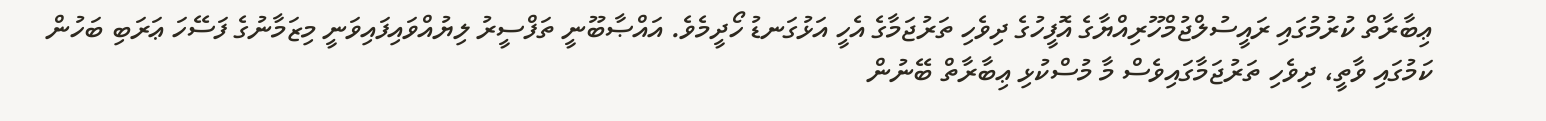ޢިބާރާތް ކުރުމުގައި ރައީސުލްޖުމްހޫރިއްޔާގެ އޮފީހުގެ ދިވެހި ތަރުޖަމާގެ އެހީ އަޅުގަނޑު ހޯދީމެވެ. އައްޞާބޫނީ ތަފްސީރު ލިޔުއްވައިފައިވަނީ މިޒަމާނުގެ ފަސޭހަ ޢަރަބި ބަހުން ކަމުގައި ވާތީ، ދިވެހި ތަރުޖަމާގައިވެސް މާ މުސްކުޅި ޢިބާރާތް ބޭނުން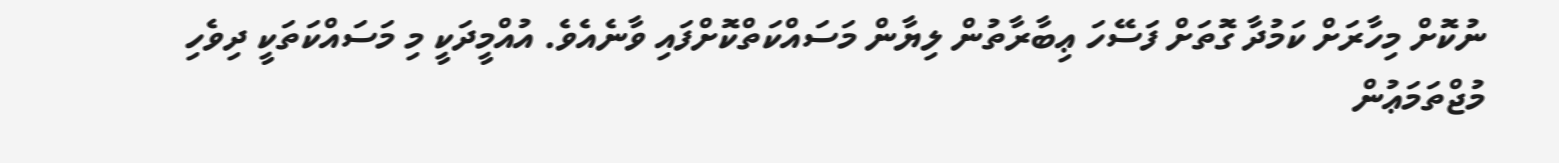ނުކޮށް މިހާރަށް ކަމުދާ ގޮތަށް ފަސޭހަ ޢިބާރާތުން ލިޔާން މަސައްކަތްކޮށްފައި ވާނެއެވެ. އުއްމީދަކީ މި މަސައްކަތަކީ ދިވެހި މުޖްތަމަޢުން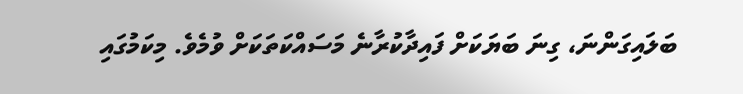ބަލައިގަންނަ، ގިނަ ބަޔަކަށް ފައިދާކުރާނެ މަސައްކަތަކަށް ވުމެވެ. މިކަމުގައި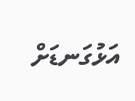އަޅުގަނޑަށް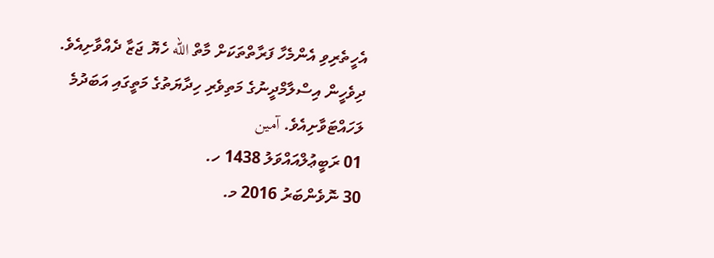އެހީތެރިވި އެންމެހާ ފަރާތްތަކަށް މާތް الله ހެޔޮ ޖަޒާ ދެއްވާށިއެވެ. ދިވެހީން އިސްލާމްދީނުގެ މަތިވެރި ހިދާޔަތުގެ މަތީގައި އަބަދުމެ ލަހައްޓަވާށިއެވެ. آمين
01 ރަބީޢުލްއައްވަލު 1438 ހ.
30 ނޮވެންބަރު 2016 މ.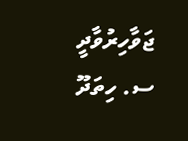ޖަވާހިރުވާދީ
ސ. ހިތަދޫ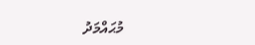މުޙައްމަދު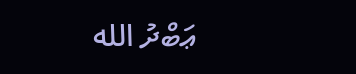ޢަބްދު الله